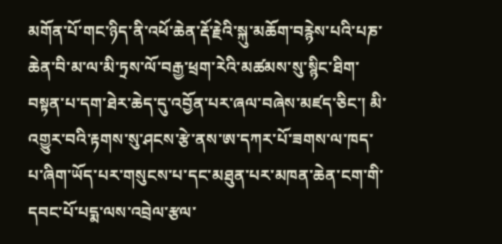མགོན་པོ་གང་ཉིད་ནི་འཕོ་ཆེན་རྡོ་རྗེའི་སྐུ་མཆོག་བརྙེས་པའི་པཎ་ཆེན་བི་མ་ལ་མི་ཏྲས་ལོ་བརྒྱ་ཕྲག་རེའི་མཚམས་སུ་སྙིང་ཐིག་བསྟན་པ་དག་ཐེར་ཆེད་དུ་འབྱོན་པར་ཞལ་བཞེས་མཛད་ཅིང་། མི་འགྱུར་བའི་རྟགས་སུ་ཤངས་རྩེ་ནས་ཨ་དཀར་པོ་ཟགས་ལ་ཁད་པ་ཞིག་ཡོད་པར་གསུངས་པ་དང་མཐུན་པར་མཁན་ཆེན་ངག་གི་དབང་པོ་པདྨ་ལས་འབྲེལ་རྩལ་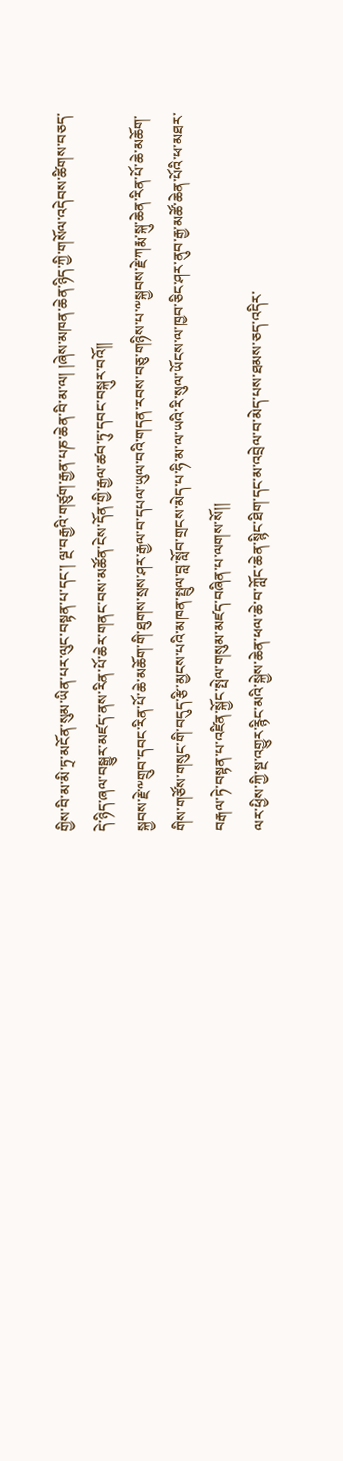གྱིས་བི་མ་མི་ཏྲ་མངོན་སུམ་ཡིན་པར་ལུང་བསྟན་པ་དང་། ལྔ་བརྒྱའི་གཙུག་རྒྱན་པཎ་ཆེན་བི་མ་ལ། །ཞེས་མཁན་ཆེན་ཉིད་ཀྱི་གསོལ་འདེབས་ཚིགས་བཅད་དེ་ཉིད་ཞལ་བསྒྱུར་མཛད་ནས་རིན་པོ་ཆེར་གནང་བས་མཚོན་ངེས་དོན་གྱི་རྒྱལ་ཚབ་ཏུ་དབང་བསྐུར་བའོ།།
སྐྱབས་རྗེ་༸གྲུབ་དབང་རིན་པོ་ཆེ་མཆོག་གི་ཐུགས་སྲས་ཤར་རྒྱལ་བ་དཔལ་ཡུལ་བའི་གདན་རབས་བཅུ་གཉིས་པ་༸སྐྱབས་རྗེ་ཀརྨ་སྐུ་ཆེན་རིན་པོ་ཆེ་མཆོག་གིས་གཙོས་གསུང་གི་བདུད་རྩི་མྱངས་པའི་མཁན་སྤྲུལ་བླ་སློབ་གྲངས་མེད་པ་ཧི་མ་ལ་ཡའི་རི་སུལ་ཡོངས་ལ་ཁྱབ་ཅིང་ཤར་ནུབ་རྒྱ་མཚོ་ཆེན་པོའི་ཕ་མཐར་བརྒལ་ཏེ་བསྟན་པ་འཛིན་སྐྱོང་སྤེལ་གསུམ་མཛད་བཞིན་པ་ལགས་སོ།།
ལར་ཕྱིས་ཀྱི་སྔ་འགྱུར་རྙིང་མའི་སྐྱེས་ཆེན་ཕལ་ཆེ་བ་ཀློང་ཆེན་སྙིང་ཐིག་དང་མ་འབྲེལ་བ་མེད་པས་ཐམས་ཅད་འདིར་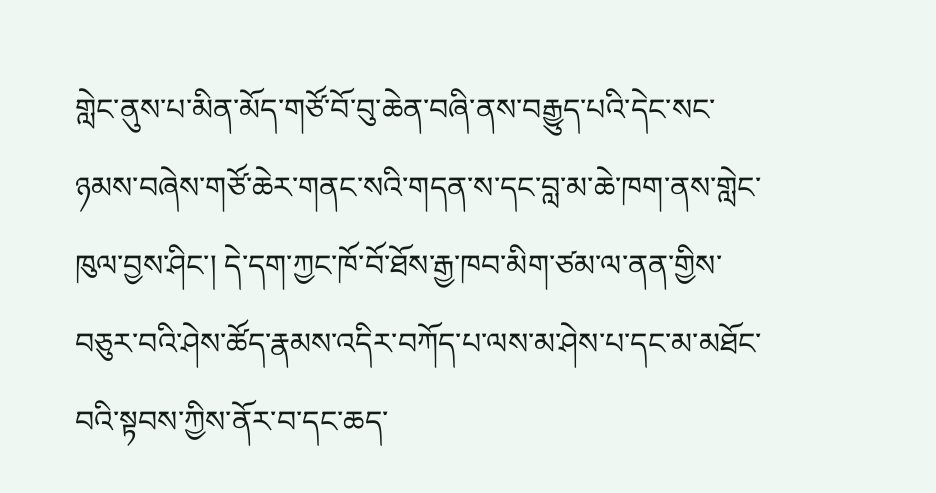གླེང་ནུས་པ་མིན་མོད་གཙོ་བོ་བུ་ཆེན་བཞི་ནས་བརྒྱུད་པའི་དེང་སང་ཉམས་བཞེས་གཙོ་ཆེར་གནང་སའི་གདན་ས་དང་བླ་མ་ཆེ་ཁག་ནས་གླེང་ཁུལ་བྱས་ཤིང་། དེ་དག་ཀྱང་ཁོ་བོ་ཐོས་རྒྱ་ཁབ་མིག་ཙམ་ལ་ནན་གྱིས་བཅུར་བའི་ཤེས་ཚོད་རྣམས་འདིར་བཀོད་པ་ལས་མ་ཤེས་པ་དང་མ་མཐོང་བའི་སྟབས་ཀྱིས་ནོར་བ་དང་ཆད་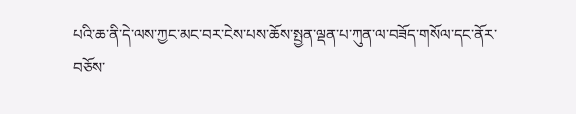པའི་ཆ་ནི་དེ་ལས་ཀྱང་མང་བར་ངེས་པས་ཆོས་སྤྱན་ལྡན་པ་ཀུན་ལ་བཟོད་གསོལ་དང་ནོར་བཅོས་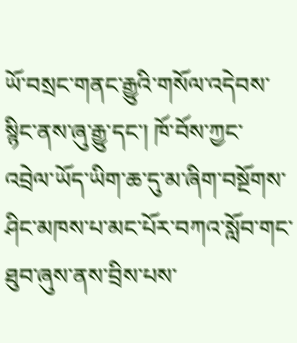ཡོ་བསྲང་གནང་རྒྱུའི་གསོལ་འདེབས་སྙིང་ནས་ཞུ་རྒྱུ་དང་། ཁོ་བོས་ཀྱང་འབྲེལ་ཡོད་ཡིག་ཆ་དུ་མ་ཞིག་བསྔོགས་ཤིང་མཁས་པ་མང་པོར་བཀའ་སློབ་གང་ཐུབ་ཞུས་ནས་བྲིས་པས་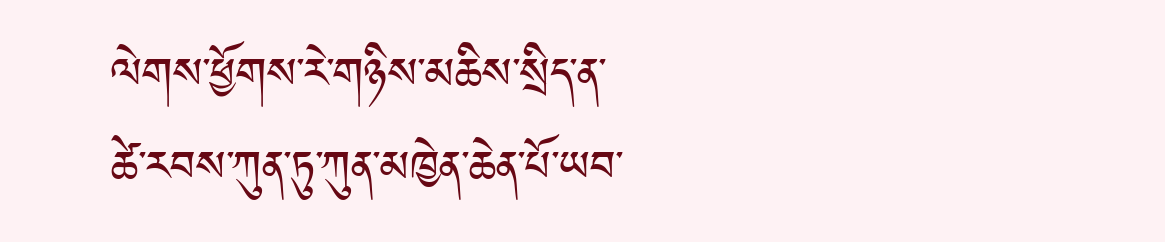ལེགས་ཕྱོགས་རེ་གཉིས་མཆིས་སྲིད་ན་ཚེ་རབས་ཀུན་ཏུ་ཀུན་མཁྱེན་ཆེན་པོ་ཡབ་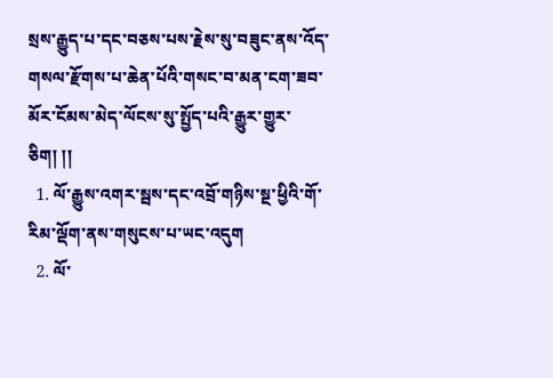སྲས་རྒྱུད་པ་དང་བཅས་པས་རྗེས་སུ་བཟུང་ནས་འོད་གསལ་རྫོགས་པ་ཆེན་པོའི་གསང་བ་མན་ངག་ཟབ་མོར་ངོམས་མེད་ལོངས་སུ་སྤྱོད་པའི་རྒྱུར་གྱུར་ཅིག། །།
  1. ལོ་རྒྱུས་འགར་སྦས་དང་འབྲོ་གཉིས་སྔ་ཕྱིའི་གོ་རིམ་ལྡོག་ནས་གསུངས་པ་ཡང་འདུག
  2. ལོ་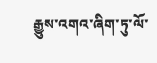རྒྱུས་འགའ་ཞིག་ཏུ་ལོ་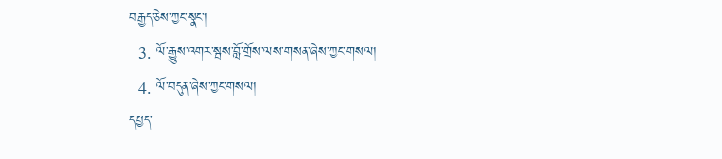བརྒྱད་ཅེས་ཀྱང་སྣང་།
  3. ལོ་རྒྱུས་འགར་སྦས་བློ་གྲོས་ལས་གསན་ཞེས་ཀྱང་གསལ།
  4. ལོ་བདུན་ཞེས་ཀྱང་གསལ།
དཔྱད་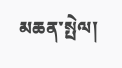མཆན་སྤེལ།